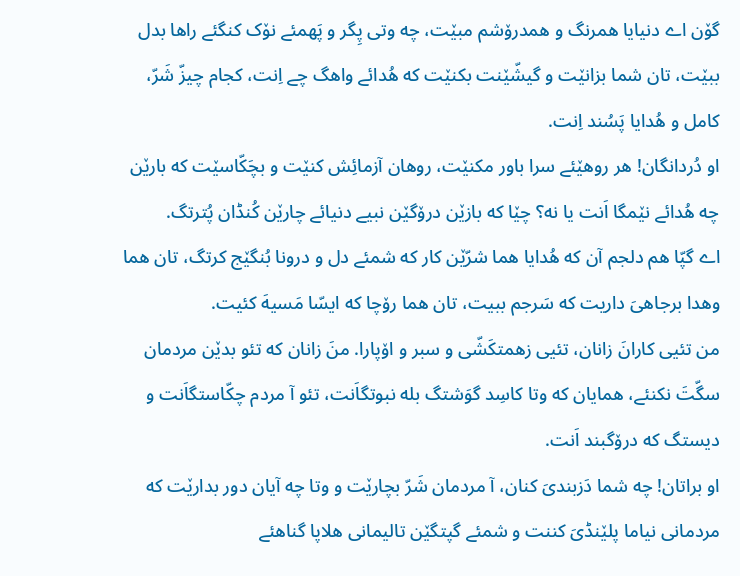گۆن اے دنیایا همرنگ و همدرۆشم مبێت، چه وتی پِگر و پَهمئے نۆک کنگئے راها بدل ببێت، تان شما بزانێت و گیشّێنت بکنێت که هُدائے واهگ چے اِنت، کجام چیزّ شَرّ، کامل و هُدایا پَسُند اِنت.
او دُردانگان! هر روهێئے سرا باور مکنێت، روهان آزمائِش کنێت و بچَکّاسێت که بارێن چه هُدائے نێمگا اَنت یا نه؟ چێا که بازێن درۆگێن نبیے دنیائے چارێن کُنڈان پُترتگ.
اے گپّا هم دلجم آن که هُدایا هما شرّێن کار که شمئے دل و درونا بُنگێج کرتگ، تان هما وهدا برجاهیَ داریت که سَرجم ببیت، تان هما رۆچا که ایسّا مَسیهَ کئیت.
من تئیی کارانَ زانان، تئیی زهمتکَشّی و سبر و اۆپارا. منَ زانان که تئو بدێن مردمان سگّتَ نکنئے، همایان که وتا کاسِد گوَشتگ بله نبوتگاَنت، تئو آ مردم چکّاستگاَنت و دیستگ که درۆگبند اَنت.
او براتان! چه شما دَزبندیَ کنان، آ مردمان شَرّ بچارێت و وتا چه آیان دور بدارێت که مردمانی نیاما پلێنڈیَ کننت و شمئے گپتگێن تالیمانی هلاپا گناهئے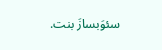سئوَبسازَ بنت.